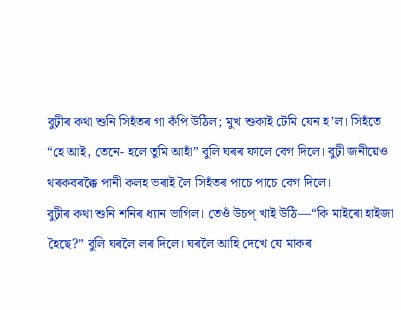বুঢ়ীৰ কথা শুনি সিহঁতৰ গা কঁপি উঠিল; মুখ শুকাই টেমি যেন হ’ল। সিহঁতে “হে আই, তেনে- হলে তুমি আহাঁ” বুলি ঘৰৰ ফালে বেগ দিলে। বুঢ়ী জনীয়েও থৰকবৰক্কৈ পানী কলহ ভৰাই লৈ সিহঁতৰ পাচে পাচে বেগ দিলে।
বুঢ়ীৰ কথা শুনি শনিৰ ধ্যান ভাগিল। তেওঁ উচপ্ খাই উঠি—“কি মাইৰো হাইজা হৈছে?” বুলি ঘৰলৈ লৰ দিলে। ঘৰলৈ আহি দেখে যে মাকৰ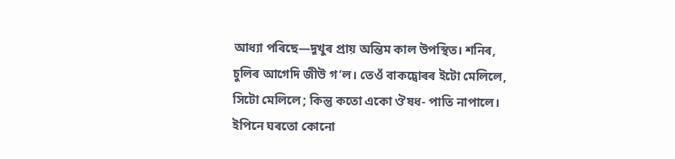আধ্যা পৰিছে—দুখুৰ প্ৰায় অন্তিম কাল উপস্থিত। শনিৰ, চুলিৰ আগেদি জীউ গ’ল। তেওঁ বাকচ্বোৰৰ ইটো মেলিলে, সিটো মেলিলে; কিন্তু কতো একো ঔষধ- পাতি নাপালে। ইপিনে ঘৰতো কোনো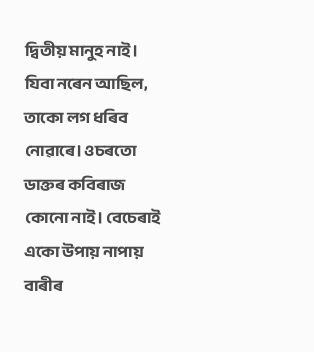দ্বিতীয় মানুহ নাই। যিবা নৰেন আছিল, তাকো লগ ধৰিব নোৱাৰে। ওচৰতো ডাক্তৰ কবিৰাজ কোনো নাই। বেচেৰাই একো উপায় নাপায় বাৰীৰ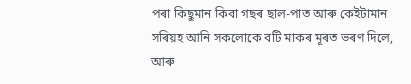পৰা কিছুমান কিবা গছৰ ছাল-পাত আৰু কেইটামান সৰিয়হ আনি সকলোকে বটি মাকৰ মূৰত ভৰণ দিলে, আৰু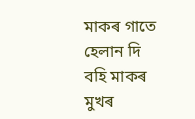মাকৰ গাতে হেলান দি বহি মাকৰ মুখৰ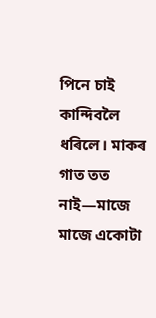পিনে চাই কান্দিবলৈ ধৰিলে। মাকৰ গাত তত নাই—মাজে মাজে একোটা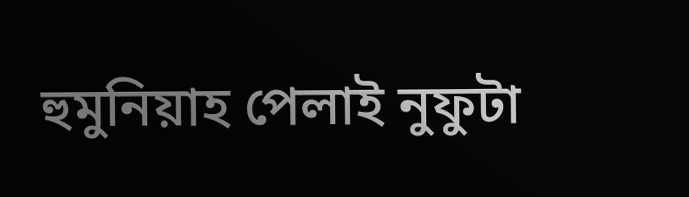হুমুনিয়াহ পেলাই নুফুটা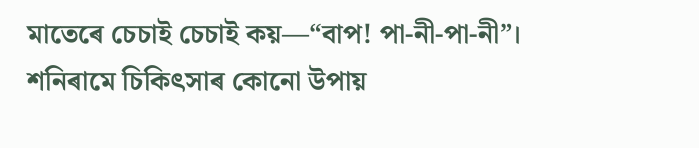মাতেৰে চেচাই চেচাই কয়—“বাপ! পা-নী-পা-নী”।
শনিৰামে চিকিৎসাৰ কোনো উপায়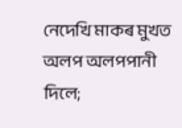নেদেখি মাকৰ মুখত অলপ অলপপানী দিলে;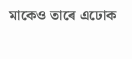মাকেও তাৰে এঢোক